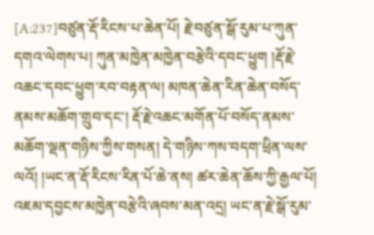[A:237]བཙུན་རྡོ་རིངས་པ་ཆེན་པོ། རྗེ་བཙུན་སྒོ་རུམ་པ་ཀུན་དགའ་ལེགས་པ། ཀུན་མཁྱེན་མཁྱེན་བརྩེའི་དབང་ཕྱུག །རྡོ་རྗེ་འཆང་དབང་ཕྱུག་རབ་བརྟན་ལ། མཁན་ཆེན་རིན་ཆེན་བསོད་ནམས་མཆོག་གྲུབ་དང་། རྡོ་རྗེ་འཆང་མགོན་པོ་བསོད་ནམས་མཆོག་ལྡན་གཉིས་ཀྱིས་གསན། དེ་གཉིས་ཀས་བདག་ཕྲིན་ལས་ལའོ། །ཡང་ན་རྡོ་རིངས་རིན་པོ་ཆེ་ནས། ཚར་ཆེན་ཆོས་ཀྱི་རྒྱལ་པོ། འཇམ་དབྱངས་མཁྱེན་བརྩེའི་ཞབས་མན་འདྲ། ཡང་ན་རྗེ་སྒོ་རུམ་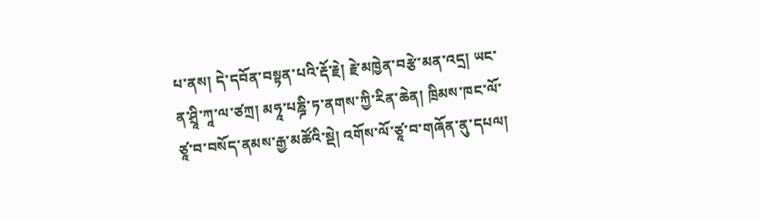པ་ནས། དེ་དབོན་བསྟན་པའི་རྡོ་རྗེ། རྗེ་མཁྱེན་བརྩེ་མན་འདྲ། ཡང་ན་ཤྲཱི་ཀཱ་ལ་ཙཀྲ། མཧཱ་པཎྜི་ཏ་ནགས་ཀྱི་རིན་ཆེན། ཁྲིམས་ཁང་ལོ་ཙཱ་བ་བསོད་ནམས་རྒྱ་མཚོའི་སྡེ། འགོས་ལོ་ཙཱ་བ་གཞོན་ནུ་དཔལ།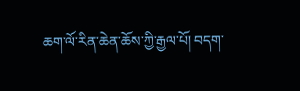ཆག་ལོ་རིན་ཆེན་ཆོས་ཀྱི་རྒྱལ་པོ། བདག་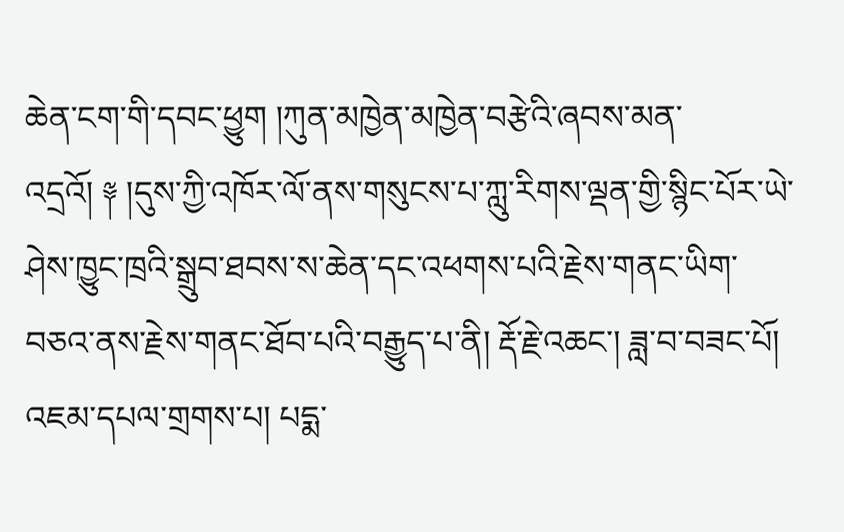ཆེན་ངག་གི་དབང་ཕྱུག །ཀུན་མཁྱེན་མཁྱེན་བརྩེའི་ཞབས་མན་འདྲའོ། ༈ །དུས་ཀྱི་འཁོར་ལོ་ནས་གསུངས་པ་ཀླུ་རིགས་ལྡན་གྱི་སྙིང་པོར་ཡེ་ཤེས་ཁྱུང་ཁྲའི་སྒྲུབ་ཐབས་ས་ཆེན་དང་འཕགས་པའི་རྗེས་གནང་ཡིག་བཅའ་ནས་རྗེས་གནང་ཐོབ་པའི་བརྒྱུད་པ་ནི། རྡོ་རྗེ་འཆང་། ཟླ་བ་བཟང་པོ། འཇམ་དཔལ་གྲགས་པ། པདྨ་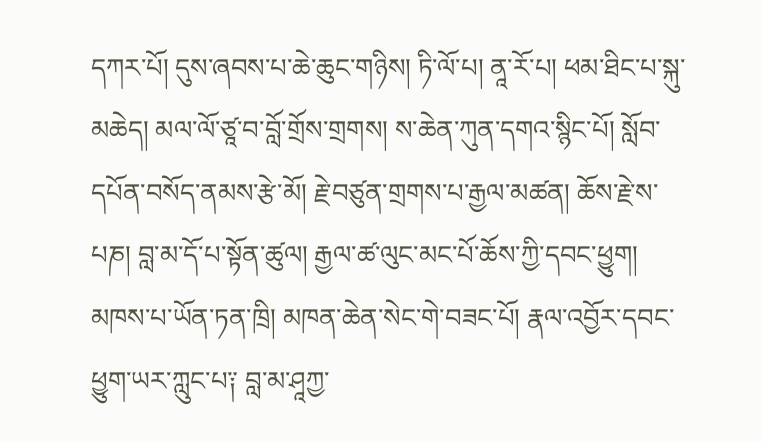དཀར་པོ། དུས་ཞབས་པ་ཆེ་ཆུང་གཉིས། ཏི་ལོ་པ། ནཱ་རོ་པ། ཕམ་ཐིང་པ་སྐུ་མཆེད། མལ་ལོ་ཙཱ་བ་བློ་གྲོས་གྲགས། ས་ཆེན་ཀུན་དགའ་སྙིང་པོ། སློབ་དཔོན་བསོད་ནམས་རྩེ་མོ། རྗེ་བཙུན་གྲགས་པ་རྒྱལ་མཚན། ཆོས་རྗེ་ས་པཎ། བླ་མ་དོ་པ་སྟོན་ཚུལ། རྒྱལ་ཚ་ལུང་མང་པོ་ཆོས་ཀྱི་དབང་ཕྱུག། མཁས་པ་ཡོན་ཏན་ཁྲི། མཁན་ཆེན་སེང་གེ་བཟང་པོ། རྣལ་འབྱོར་དབང་ཕྱུག་ཡར་ཀླུང་པ༑ བླ་མ་ཤཱཀྱ་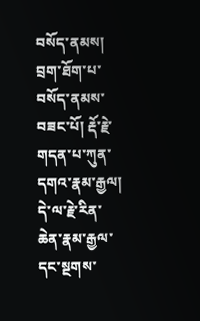བསོད་ནམས། བྲག་ཐོག་པ་བསོད་ནམས་བཟང་པོ། རྡོ་རྗེ་གདན་པ་ཀུན་དགའ་རྣམ་རྒྱལ། དེ་ལ་རྗེ་རིན་ཆེན་རྣམ་རྒྱལ་དང་སྔགས་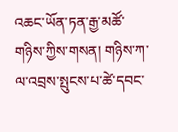འཆང་ཡོན་ཏན་རྒྱ་མཚོ་གཉིས་ཀྱིས་གསན། གཉིས་ཀ་ལ་འབྲས་སྤུངས་པ་ཚེ་དབང་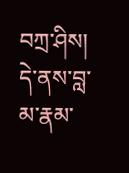བཀྲ་ཤིས། དེ་ནས་བླ་མ་རྣམ་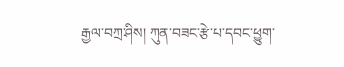རྒྱལ་བཀྲ་ཤིས། ཀུན་བཟང་རྩེ་པ་དབང་ཕྱུག་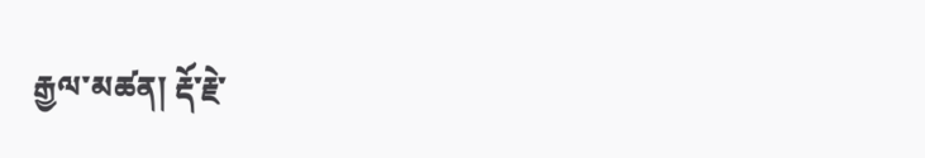རྒྱལ་མཚན། རྡོ་རྗེ་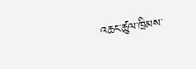འཆང་ཚུལ་ཁྲིམས་